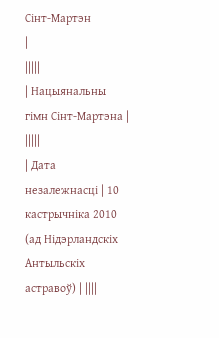Сінт-Мартэн
|
|||||
| Нацыянальны гімн Сінт-Мартэна | |||||
| Дата незалежнасці | 10 кастрычніка 2010 (ад Нідэрландскіх Антыльскіх астравоў) | ||||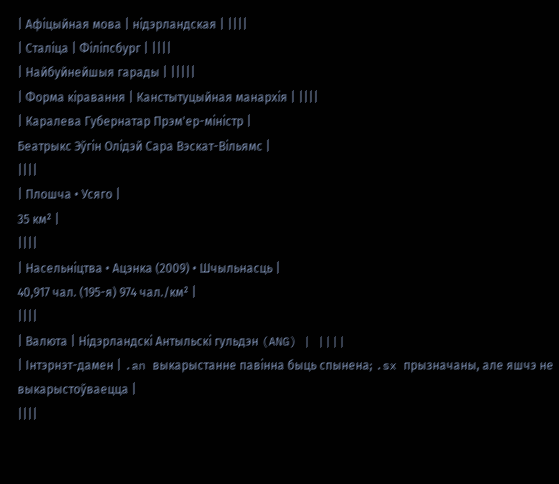| Афіцыйная мова | нідэрландская | ||||
| Сталіца | Філіпсбург | ||||
| Найбуйнейшыя гарады | |||||
| Форма кіравання | Канстытуцыйная манархія | ||||
| Каралева Губернатар Прэм'ер-міністр |
Беатрыкс Эўгін Олідэй Сара Вэскат-Вільямс |
||||
| Плошча • Усяго |
35 км² |
||||
| Насельніцтва • Ацэнка (2009) • Шчыльнасць |
40,917 чал. (195-я) 974 чал./км² |
||||
| Валюта | Нідэрландскі Антыльскі гульдэн (ANG) | ||||
| Інтэрнэт-дамен | .an выкарыстанне павінна быць спынена; .sx прызначаны, але яшчэ не выкарыстоўваецца |
||||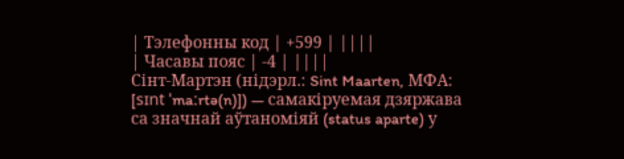| Тэлефонны код | +599 | ||||
| Часавы пояс | -4 | ||||
Сінт-Мартэн (нідэрл.: Sint Maarten, МФА: [sɪnt ˈmaːrtə(n)]) — самакіруемая дзяржава са значнай аўтаноміяй (status aparte) у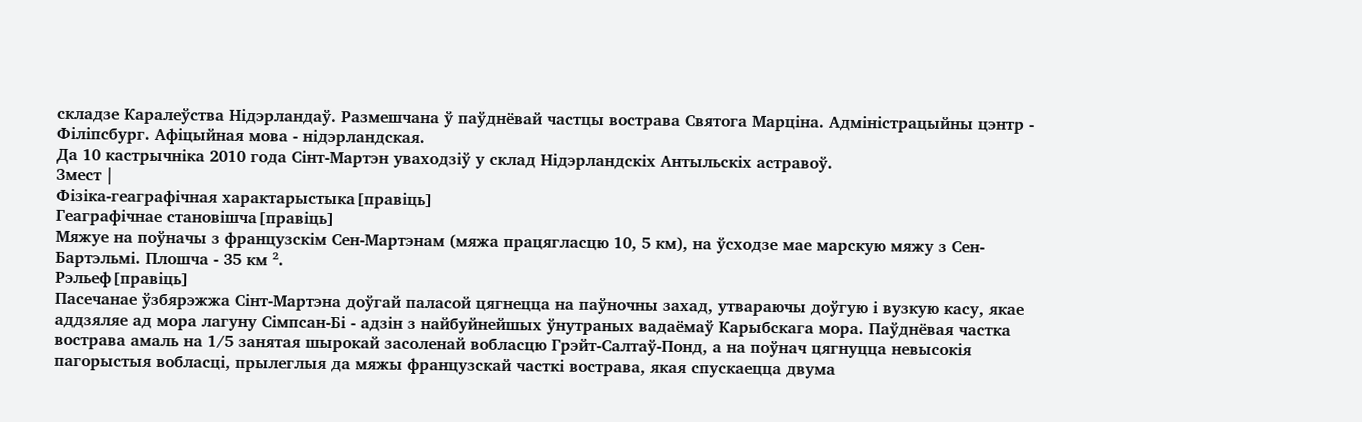складзе Каралеўства Нідэрландаў. Размешчана ў паўднёвай частцы вострава Святога Марціна. Адміністрацыйны цэнтр - Філіпсбург. Афіцыйная мова - нідэрландская.
Да 10 кастрычніка 2010 года Сінт-Мартэн уваходзіў у склад Нідэрландскіх Антыльскіх астравоў.
Змест |
Фізіка-геаграфічная характарыстыка[правіць]
Геаграфічнае становішча[правіць]
Мяжуе на поўначы з французскім Сен-Мартэнам (мяжа працягласцю 10, 5 км), на ўсходзе мае марскую мяжу з Сен-Бартэльмі. Плошча - 35 км ².
Рэльеф[правіць]
Пасечанае ўзбярэжжа Сінт-Мартэна доўгай паласой цягнецца на паўночны захад, утвараючы доўгую і вузкую касу, якае аддзяляе ад мора лагуну Сімпсан-Бі - адзін з найбуйнейшых ўнутраных вадаёмаў Карыбскага мора. Паўднёвая частка вострава амаль на 1/5 занятая шырокай засоленай вобласцю Грэйт-Салтаў-Понд, а на поўнач цягнуцца невысокія пагорыстыя вобласці, прылеглыя да мяжы французскай часткі вострава, якая спускаецца двума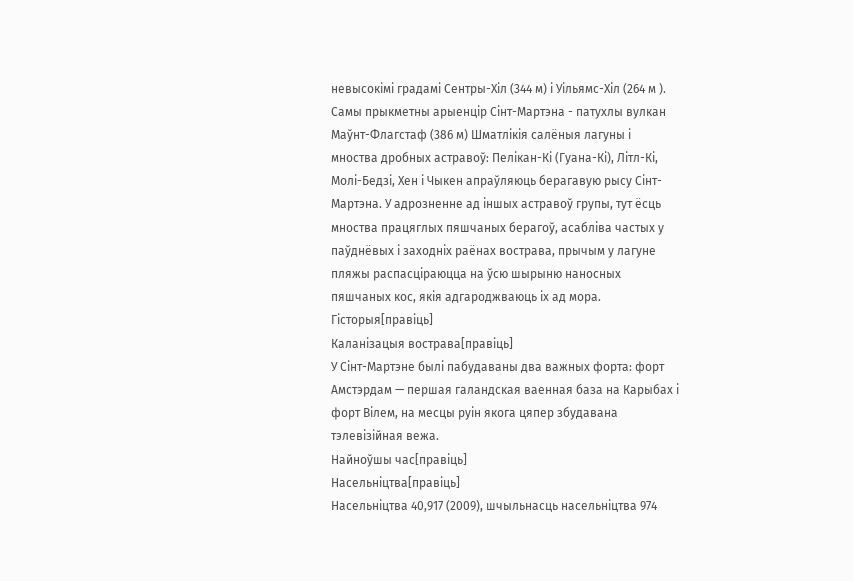невысокімі градамі Сентры-Хіл (344 м) і Уільямс-Хіл (264 м ). Самы прыкметны арыенцір Сінт-Мартэна - патухлы вулкан Маўнт-Флагстаф (386 м) Шматлікія салёныя лагуны і мноства дробных астравоў: Пелікан-Кі (Гуана-Кі), Літл-Кі, Молі-Бедзі, Хен і Чыкен апраўляюць берагавую рысу Сінт-Мартэна. У адрозненне ад іншых астравоў групы, тут ёсць мноства працяглых пяшчаных берагоў, асабліва частых у паўднёвых і заходніх раёнах вострава, прычым у лагуне пляжы распасціраюцца на ўсю шырыню наносных пяшчаных кос, якія адгароджваюць іх ад мора.
Гісторыя[правіць]
Каланізацыя вострава[правіць]
У Сінт-Мартэне былі пабудаваны два важных форта: форт Амстэрдам — першая галандская ваенная база на Карыбах і форт Вілем, на месцы руін якога цяпер збудавана тэлевізійная вежа.
Найноўшы час[правіць]
Насельніцтва[правіць]
Насельніцтва 40,917 (2009), шчыльнасць насельніцтва 974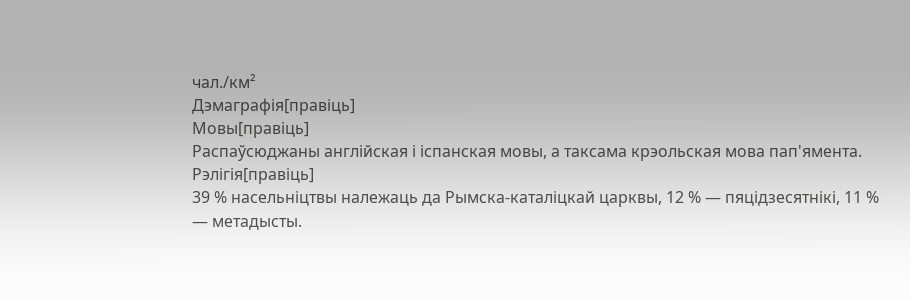чал./км²
Дэмаграфія[правіць]
Мовы[правіць]
Распаўсюджаны англійская і іспанская мовы, а таксама крэольская мова пап'ямента.
Рэлігія[правіць]
39 % насельніцтвы належаць да Рымска-каталіцкай царквы, 12 % — пяцідзесятнікі, 11 % — метадысты.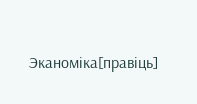Эканоміка[правіць]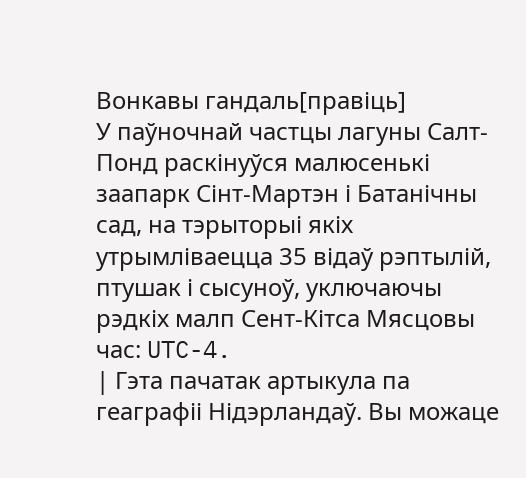Вонкавы гандаль[правіць]
У паўночнай частцы лагуны Салт-Понд раскінуўся малюсенькі заапарк Сінт-Мартэн і Батанічны сад, на тэрыторыі якіх утрымліваецца 35 відаў рэптылій, птушак і сысуноў, уключаючы рэдкіх малп Сент-Кітса Мясцовы час: UTC-4.
| Гэта пачатак артыкула па геаграфіі Нідэрландаў. Вы можаце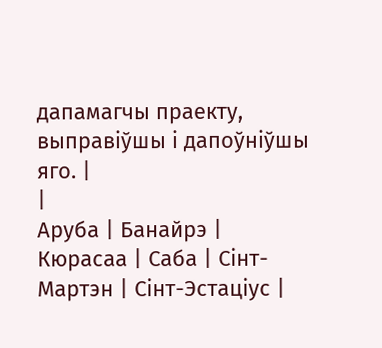дапамагчы праекту, выправіўшы і дапоўніўшы яго. |
|
Аруба | Банайрэ | Кюрасаа | Саба | Сінт-Мартэн | Сінт-Эстаціус |